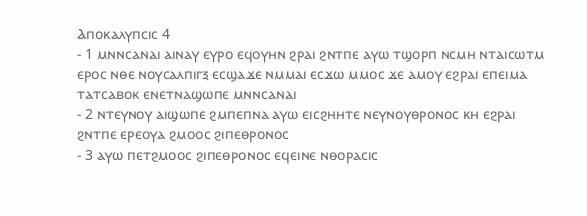Ⲁⲡⲟⲕⲁⲗⲩⲡⲥⲓⲥ 4
- 1 ⲙⲛⲛⲥⲁⲛⲁⲓ ⲁⲓⲛⲁⲩ ⲉⲩⲣⲟ ⲉϥⲟⲩⲏⲛ ϩⲣⲁⲓ ϩⲛⲧⲡⲉ ⲁⲩⲱ ⲧϣⲟⲣⲡ ⲛⲥⲙⲏ ⲛⲧⲁⲓⲥⲱⲧⲙ ⲉⲣⲟⲥ ⲛⲑⲉ ⲛⲟⲩⲥⲁⲗⲡⲓⲅⲝ ⲉⲥϣⲁϫⲉ ⲛⲙⲙⲁⲓ ⲉⲥϫⲱ ⲙⲙⲟⲥ ϫⲉ ⲁⲙⲟⲩ ⲉϩⲣⲁⲓ ⲉⲡⲉⲓⲙⲁ ⲧⲁⲧⲥⲁⲃⲟⲕ ⲉⲛⲉⲧⲛⲁϣⲱⲡⲉ ⲙⲛⲛⲥⲁⲛⲁⲓ
- 2 ⲛⲧⲉⲩⲛⲟⲩ ⲁⲓϣⲱⲡⲉ ϩⲙⲡⲉⲡⲛⲁ ⲁⲩⲱ ⲉⲓⲥϩⲏⲏⲧⲉ ⲛⲉⲩⲛⲟⲩⲑⲣⲟⲛⲟⲥ ⲕⲏ ⲉϩⲣⲁⲓ ϩⲛⲧⲡⲉ ⲉⲣⲉⲟⲩⲁ ϩⲙⲟⲟⲥ ϩⲓⲡⲉⲑⲣⲟⲛⲟⲥ
- 3 ⲁⲩⲱ ⲡⲉⲧϩⲙⲟⲟⲥ ϩⲓⲡⲉⲑⲣⲟⲛⲟⲥ ⲉϥⲉⲓⲛⲉ ⲛⲑⲟⲣⲁⲥⲓⲥ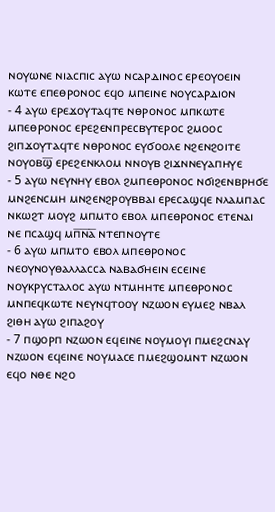ⲛⲟⲩⲱⲛⲉ ⲛⲓⲁⲥⲡⲓⲥ ⲁⲩⲱ ⲛⲥⲁⲣⲇⲓⲛⲟⲥ ⲉⲣⲉⲟⲩⲟⲉⲓⲛ ⲕⲱⲧⲉ ⲉⲡⲉⲑⲣⲟⲛⲟⲥ ⲉϥⲟ ⲙⲡⲉⲓⲛⲉ ⲛⲟⲩⲥⲁⲣⲇⲓⲟⲛ
- 4 ⲁⲩⲱ ⲉⲣⲉϫⲟⲩⲧⲁϥⲧⲉ ⲛⲑⲣⲟⲛⲟⲥ ⲙⲡⲕⲱⲧⲉ ⲙⲡⲉⲑⲣⲟⲛⲟⲥ ⲉⲣⲉϩⲉⲛⲡⲣⲉⲥⲃⲩⲧⲉⲣⲟⲥ ϩⲙⲟⲟⲥ ϩⲓⲡϫⲟⲩⲧⲁϥⲧⲉ ⲛⲑⲣⲟⲛⲟⲥ ⲉⲩϭⲟⲟⲗⲉ ⲛϩⲉⲛϩⲟⲓⲧⲉ ⲛⲟⲩⲟⲃϣ̅ ⲉⲣⲉϩⲉⲛⲕⲗⲟⲙ ⲛⲛⲟⲩⲃ ϩⲓϫⲛⲛⲉⲩⲁⲡⲏⲩⲉ
- 5 ⲁⲩⲱ ⲛⲉⲩⲛⲏⲩ ⲉⲃⲟⲗ ϩⲙⲡⲉⲑⲣⲟⲛⲟⲥ ⲛϭⲓϩⲉⲛⲃⲣⲏϭⲉ ⲙⲛϩⲉⲛⲥⲙⲏ ⲙⲛϩⲉⲛϩⲣⲟⲩⲃⲃⲁⲓ ⲉⲣⲉⲥⲁϣϥⲉ ⲛⲗⲁⲙⲡⲁⲥ ⲛⲕⲱϩⲧ ⲙⲟⲩϩ ⲙⲡⲙⲧⲟ ⲉⲃⲟⲗ ⲙⲡⲉⲑⲣⲟⲛⲟⲥ ⲉⲧⲉⲛⲁⲓ ⲛⲉ ⲡⲥⲁϣϥ ⲙⲡ̅ⲛ̅ⲁ̅ ⲛⲧⲉⲡⲛⲟⲩⲧⲉ
- 6 ⲁⲩⲱ ⲙⲡⲙⲧⲟ ⲉⲃⲟⲗ ⲙⲡⲉⲑⲣⲟⲛⲟⲥ ⲛⲉⲟⲩⲛⲟⲩⲑⲁⲗⲗⲁⲥⲥⲁ ⲛⲁⲃⲁϭⲏⲉⲓⲛ ⲉⲥⲉⲓⲛⲉ ⲛⲟⲩⲕⲣⲩⲥⲧⲁⲗⲟⲥ ⲁⲩⲱ ⲛⲧⲙⲏⲏⲧⲉ ⲙⲡⲉⲑⲣⲟⲛⲟⲥ ⲙⲛⲡⲉϥⲕⲱⲧⲉ ⲛⲉⲩⲛϥⲧⲟⲟⲩ ⲛⲍⲱⲟⲛ ⲉⲩⲙⲉϩ ⲛⲃⲁⲗ ϩⲓⲑⲏ ⲁⲩⲱ ϩⲓⲡⲁϩⲟⲩ
- 7 ⲡϣⲟⲣⲡ ⲛⲍⲱⲟⲛ ⲉϥⲉⲓⲛⲉ ⲛⲟⲩⲙⲟⲩⲓ ⲡⲙⲉϩⲥⲛⲁⲩ ⲛⲍⲱⲟⲛ ⲉϥⲉⲓⲛⲉ ⲛⲟⲩⲙⲁⲥⲉ ⲡⲙⲉϩϣⲟⲙⲛⲧ ⲛⲍⲱⲟⲛ ⲉϥⲟ ⲛⲑⲉ ⲛϩⲟ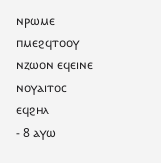ⲛⲣⲱⲙⲉ ⲡⲙⲉϩϥⲧⲟⲟⲩ ⲛⲍⲱⲟⲛ ⲉϥⲉⲓⲛⲉ ⲛⲟⲩⲁⲓⲧⲟⲥ ⲉϥϩⲏⲗ
- 8 ⲁⲩⲱ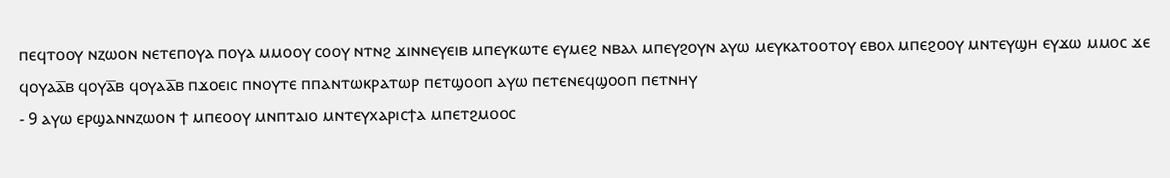ⲡⲉϥⲧⲟⲟⲩ ⲛⲍⲱⲟⲛ ⲛⲉⲧⲉⲡⲟⲩⲁ ⲡⲟⲩⲁ ⲙⲙⲟⲟⲩ ⲥⲟⲟⲩ ⲛⲧⲛϩ ϫⲓⲛⲛⲉⲩⲉⲓⲃ ⲙⲡⲉⲩⲕⲱⲧⲉ ⲉⲩⲙⲉϩ ⲛⲃⲁⲗ ⲙⲡⲉⲩϩⲟⲩⲛ ⲁⲩⲱ ⲙⲉⲩⲕⲁⲧⲟⲟⲧⲟⲩ ⲉⲃⲟⲗ ⲙⲡⲉϩⲟⲟⲩ ⲙⲛⲧⲉⲩϣⲏ ⲉⲩϫⲱ ⲙⲙⲟⲥ ϫⲉ ϥⲟⲩⲁⲁ̅ⲃ ϥⲟⲩⲁ̅ⲃ ϥⲟⲩⲁⲁ̅ⲃ ⲡϫⲟⲉⲓⲥ ⲡⲛⲟⲩⲧⲉ ⲡⲡⲁⲛⲧⲱⲕⲣⲁⲧⲱⲣ ⲡⲉⲧϣⲟⲟⲡ ⲁⲩⲱ ⲡⲉⲧⲉⲛⲉϥϣⲟⲟⲡ ⲡⲉⲧⲛⲏⲩ
- 9 ⲁⲩⲱ ⲉⲣϣⲁⲛⲛⲍⲱⲟⲛ ϯ ⲙⲡⲉⲟⲟⲩ ⲙⲛⲡⲧⲁⲓⲟ ⲙⲛⲧⲉⲩⲭⲁⲣⲓⲥϯⲁ ⲙⲡⲉⲧϩⲙⲟⲟⲥ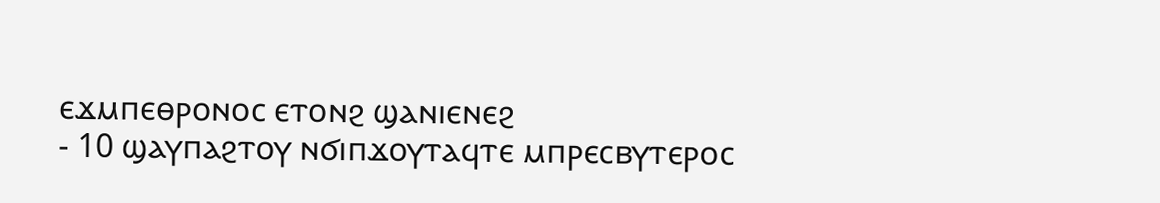ⲉϫⲙⲡⲉⲑⲣⲟⲛⲟⲥ ⲉⲧⲟⲛϩ ϣⲁⲛⲓⲉⲛⲉϩ
- 10 ϣⲁⲩⲡⲁϩⲧⲟⲩ ⲛϭⲓⲡϫⲟⲩⲧⲁϥⲧⲉ ⲙⲡⲣⲉⲥⲃⲩⲧⲉⲣⲟⲥ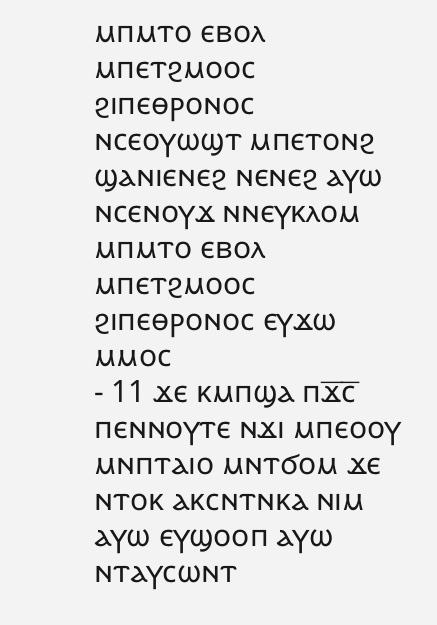ⲙⲡⲙⲧⲟ ⲉⲃⲟⲗ ⲙⲡⲉⲧϩⲙⲟⲟⲥ ϩⲓⲡⲉⲑⲣⲟⲛⲟⲥ ⲛⲥⲉⲟⲩⲱϣⲧ ⲙⲡⲉⲧⲟⲛϩ ϣⲁⲛⲓⲉⲛⲉϩ ⲛⲉⲛⲉϩ ⲁⲩⲱ ⲛⲥⲉⲛⲟⲩϫ ⲛⲛⲉⲩⲕⲗⲟⲙ ⲙⲡⲙⲧⲟ ⲉⲃⲟⲗ ⲙⲡⲉⲧϩⲙⲟⲟⲥ ϩⲓⲡⲉⲑⲣⲟⲛⲟⲥ ⲉⲩϫⲱ ⲙⲙⲟⲥ
- 11 ϫⲉ ⲕⲙⲡϣⲁ ⲡϫ̅ⲥ̅ ⲡⲉⲛⲛⲟⲩⲧⲉ ⲛϫⲓ ⲙⲡⲉⲟⲟⲩ ⲙⲛⲡⲧⲁⲓⲟ ⲙⲛⲧϭⲟⲙ ϫⲉ ⲛⲧⲟⲕ ⲁⲕⲥⲛⲧⲛⲕⲁ ⲛⲓⲙ ⲁⲩⲱ ⲉⲩϣⲟⲟⲡ ⲁⲩⲱ ⲛⲧⲁⲩⲥⲱⲛⲧ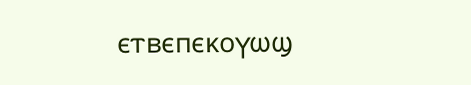ⲉⲧⲃⲉⲡⲉⲕⲟⲩⲱϣ